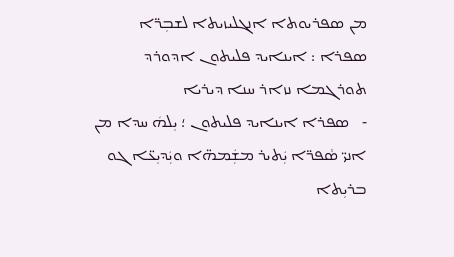ܡܢ ܣܦܪܝܘܬܐ ܐܢܓܠܝܙܝܬܐ ܠܫܒܼܪ̈ܐ
ܣܦܪܐ : ܐܝܢܐܝܕ ܦܠܝܬܘܢ ܐܕܘܪܕ             ܬܘܪܓܡܐ ܢܙܐܪ ܚܢܐ ܕܝܪܝܐ
-   ܣܦܪܐ ܐܝܢܐܝܕ ܦܠܝܬܘܢ ؛ ܝܼܠܗܿ ܚܕܐ ܡܢ ܐܢܝ̈ ܣܵܦܪ̈ܐ ܝܲܬܝܪ ܡܫܲܡܗ̈ܐ ܘܝܲܕܝܼܥ̈ܐ ܓܘ ܒܪܝܼܬܐ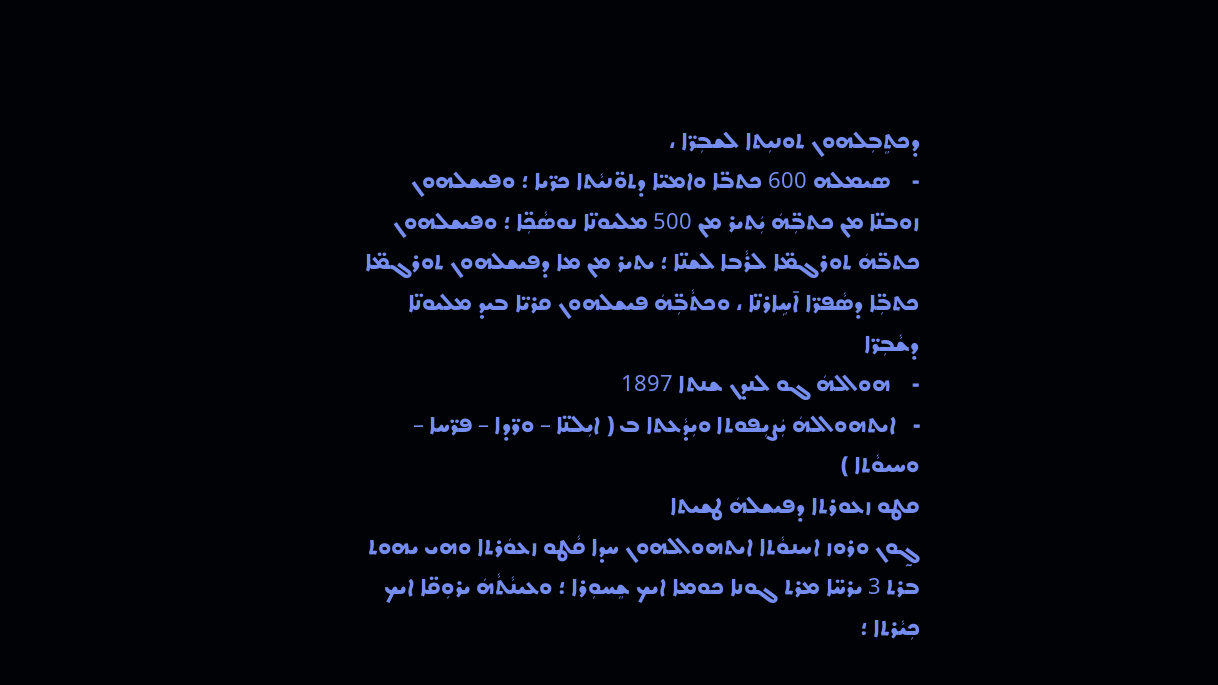ܕܟܬܸܒܼܠܗܘܢ ܬܘܢܝܼܬܐ ܠܫܒܼܪ̈ܐ ،
-    ܣܝܡܠܗ 600 ܟܬܒ̈ܐ ܘܐܡܝ̈ܐ ܕܬܘ̈ܢܝܵܬܐ ܟܪ̈ܝܐ ؛ ܘܦܝܫܠܗܘܢ ܙܘܒܢ̈ܐ ܡܢ ܟܬܒܼ̈ܗܿ ܝܲܬܝܪ ܡܢ 500 ܡܠܝܘܢ̈ܐ ܢܘܣܵܟܼ̈ܐ ؛ ܘܦܝܫܠܗܘܢ ܟܬܒ̈ܗܿ ܬܘܪܓܡ̈ܐ ܠܪܵܒܐ ܠܫܢ̈ܐ ؛ ܝܬܝܪ ܡܢ ܡܐ ܕܦܝܫܠܗܘܢ ܬܘܪܓܡ̈ܐ ܟܬܒܼ̈ܐ ܕܣܵܦܪ̈ܐ ܐ̄ܚܹܐܪܢ̈ܐ ، ܘܟܬܵܒܼ̈ܗܿ ܦܝܫܠܗܘܢ ܩܪܝ̈ܐ ܒܝܕ ܡܠܝܘܢ̈ܐ ܕܫܵܒܼܪ̈ܐ
-    ܗܘܐܠܗܿ ܓܘ ܠܢܕܢ ܫܢܬܐ 1897
-   ܐܝܬܗܘܐܠܗܿ ܝܲܨܝܼܦܘܬܐ ܘܝܼܕܵܥܬܐ ܒ ( ܐܝܼܠܢ̈ܐ – ܘܪ̈ܕܐ – ܦܪ̈ܚܐ – ܘܚܝܘܵܬܐ )
ܩܛܘ ܙܥܘܪܬܐ ܕܦܝܫܠܗܿ ܛܫܝܬܐ
ܓ̰ܘܢ ܘܪܘܙ ܐܚܢܘܵܬܐ ܐܝܬܗܘܐܠܗܘܢ ܚܕܐ ܩܵܛܘ ܙܥܘܿܪܬܐ ܘܗܝ ܝܗܘܬ ܒܪܬ 3 ܝܪܚ̈ܐ ܡܪܬ ܓܘܢܐ ܟܘܡܐ ܐܝܟ ܫܸܚܘܼܪܐ ؛ ܘܥܝܢܵܬܵܗܿ ܝܪܘܼܩ̈ܐ ܐܝܟ ܟܼܝܵܪܬܐ ؛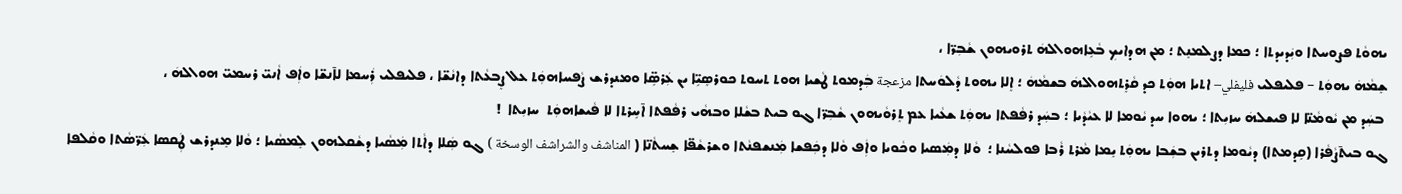ܝܗܘܵܬ ܦܨܘܚܬܐ ܘܝܲܕܝܕܬܐ ؛ ܟܡܐ ܕܨܠܡܢܸܬ ؛ ܡܢ ܗܕܐܝܟܼ ܒܵܥܹܐܗܘܐܠܗܿ ܬܪܘܝܗܘܢ ܫܵܒܼܪ̈ܐ ،
ܫܸܡܵܗܿ ܝܗܘܲܬ – ܦܠܝܦܠܝ فليفلي– ܐܬܝܐ ܗܘܲܬ ܟܕ ܩܵܪܸܬܗܘܐܠܗܿ ܒܫܡܵܗܿ ؛ ܐܸܠܐ ܝܗܘܬ ܕܵܠܘܿܚܬܐ مزعجة ܒܲܕܡܘܬ ܛܵܫܝܐ ܗܘܬ ܬܚܘܬ ܟܘܪܣܸܝܹ̈ܐ ܝܢ ܥܲܪܣܹ̈ܐ ܘܡܢܕܪܫ ܨܵܦܚܐܗܘܲܬ ܥܠ ܨܸܒܥܵܬܐ ܕܐܢܵܫ̈ܐ ، ܦܠܝܦܠܝ ܪܲܚܡܐ ܠܐ̄ܢܫ̈ܐ ܘܐܲܦ ܐܵܢܝ̈ ܪܚܡܝ̈ ܗܘܐܠܗܿ ،
 ܒܚܲܕ ܡܢ ܝܵܘܡܵܢ̈ܐ ܠܐ ܦܝܫܠܗܿ ܚܙܝܼܬܐ ؛ ܝܗܘܐ ܚܕ ܝܵܘܡܐ ܠܐ ܥܝܵܕܵܝܐ ؛ ܒܚܲܕ ܪܦܵܦܬܐ ܝܗܘܲܬ ܫܥܵܝܐ ܥܡ ܬܸܪܘܵܝܗܘܢ ܫܵܒܼܪ̈ܐ ܓܘ ܒܝܬ ܒܫܵܠܐ ܘܒܗܵܝ ܪܦܵܦܬܐ ܐ̄ܚܹܪܬܐ ܠܐ ܦܵܝܫܐܗܘܲܬ  ܚܙܝܼܬܐ  !
ܓܘ ܒܝܬ̄ܨܵܦܵܪܐ (ܩܹܕܡܬܐ) ܕܝܵܘܡܐ ܕܬܪܝܢ ܒܫܲܒܐ ܝܗܘܲܬ ܝܸܡܐ ܡܵܪܬ ܪܵܒܐ ܦܘܠܚܵܢܐ ؛  ܘܵܠܐ ܕܡܲܣܝܐ ܘܟܵܘܝܐ ܘܐܲܦ ܘܵܠܐ ܕܟܲܦܫܐ ܡܲܢܫܦܢܵܬܐ ܘܫܪܫܵܦ̈ܐ ܫܸܚܬܵܢ̈ܐ ( المناشف والشراشف الوسخة ) ܓܘ ܣܲܠܐ ܕܐܵܬܐ ܡܲܣܵܝܐ ܕܫܵܩܠܗܘܢ ܠܸܡܣܵܝܐ ؛ ܘܵܠܐ ܡܸܢܕܪܫ ܛܲܩܣܐ ܥܲܪ̈ܣܵܬܐ ܘܩܵܠܦܐ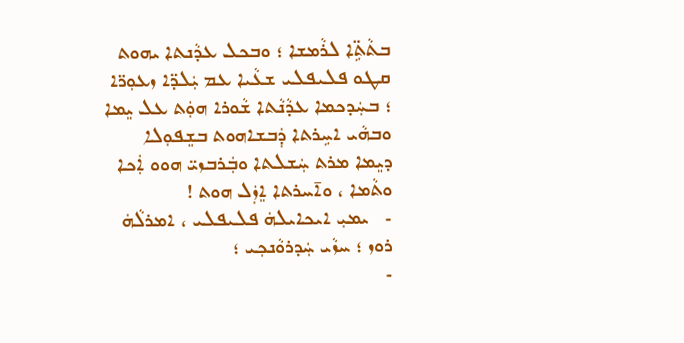ܒܬܵܬܹ̈ܐ ܠܪܵܡܫܐ ؛ ܘܒܟܠ ܥܕܵܢܬܐ ܝܗܘܬ ܩܛܘ ܦܠܝܦܠܝ ܫܥܵܝܐ ܥܡ ܝܲܠܕ̈ܐ ܙܥܘܼܪ̈ܐ ؛ ܒܚܲܕܟܡܐ ܥܕܵܢܵܬܐ ܫܵܘܪܐ ܗܘܲܬ ܥܠ ܝܸܡܐ ܘܒܗܵܝ ܐܚܹܪܬܐ ܕܲܒܫܐܗܘܬ ܒܫܸܦܘܼܠܐ ܕܝܸܡܐ ܡܪܬ ܚܲܫܠܬܐ ܘܒܲܪܒܙܝ̈ ܗܘܘ ܐܲܟܐ ܘܬܵܡܐ ، ܘܐ̄ܚܪܬܐ ܐܸܙܲܠ ܗܘܬ !
-   ܝܡܝܼ ܐܝܟܐܝܠܗܿ ܦܠܝܦܠܝ ، ܐܡܪܠܵܗܿ ܪܘܙ ؛ ܚܙܵܝ ܚܲܕܪܘܵܢܟܼܝ ؛
-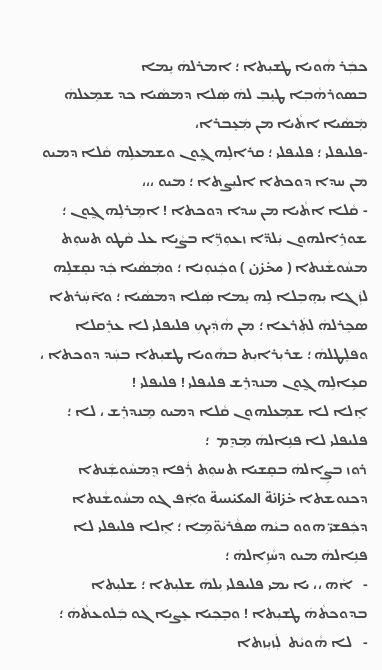ܟܒܲܪ ܗܵܘܝܐ ܛܫܝܼܬܐ ؛ ܐܡܪܠܗܿ ܝܸܡܐ
ܒܣܘܪܗܵܒܼܐ ܛܝܸܒܼ ܠܗܿ ܣܲܠܐ ܕܡܣܵܝܐ ܟܕ ܫܡܸܥܠܗܿ ܡܲܣܵܝܐ ܐܬܵܝܐ ܡܢ ܡܲܥܸܒܪܐ،
-ܦܠܝܦܠܝ ؛ ܦܠܝܦܠܝ ؛ ܩܪܐܠܹܗ ܓ̰ܘܢ ܘܫܡܥܠܹܗ ܩܵܠܐ ܕܡܝܘ ܡܢ ܚܕܐ ܕܘܟܬܐ ܐܠܝܼܨܬܐ ؛ ܡܝܘ ،،،
- ܩܵܠܐ ܐܬܵܝܐ ܡܢ ܚܕܐ ܕܘܟܬܐ ! ܐܡܸܪܠܹܗ ܓ̰ܘܢ ؛
ܫܘܪܹܐܠܗܘܢ ܝܲܠܕ̈ܐ ܙܥܘܼܪܹ̈ܐ ܒܨܵܝܐ ܥܠ ܩܵܛܘ ܬܚܘܼܬ ܡܚܵܘܫܵܢܬܐ ( مخزن ) ܘܟܲܢܘܼܢܐ ؛ ܘܡܲܣܵܝܐ ܟܲܕ ܢܩܸܫܠܹܗ ܠܙܲܓܐ ܝܼܗܸܒܼܠܐ ܠܹܗ ܝܸܡܐ ܣܲܠܐ ܕܡܣܵܝܐ ؛ ܘܐ̄ܚܲܪܬܐ ܣܟܸܪܠܗܿ ܠܬܲܪܥܐ ؛ ܡܢ ܗܵܕܲܝܟܼ ܦܠܝܦܠܝ ܠܐ ܥܪܸܩܠܐ ܘܦܠܸܛܠܗܿ ؛ ܫܪܝܼܪܐܝܼܬ ܒܗܵܘܝܐ ܛܫܝܼܬܐ ܒܚܲܕ ܕܘܟܬܐ ، ܩܥܹܐܠܹܗ ܓ̰ܘܢ ܡܢܕܪܸܫ ܦܠܝܦܠܝ ! ܦܠܝܦܠܝ !
ܐܸܠܐ ܠܐ ܫܡܸܥܠܗܘܢ ܩܵܠܐ ܕܡܝܘ ܡܸܢܕܪܸܫ ، ܠܐ ؛ ܦܠܝܦܠܝ ܠܐ ܦܢܹܐܠܗܿ ܡܸܕܸܡ  ؛
ܪܘܙ ܒܨܹܐܠܗܿ ܒܩܸܫܝܐ ܬܚܘܼܬ ܪܲܦܐ ܕܸܡܚܵܘܫܲܢܬܐ ܕܟܢܘܫܬܐ خزانة المكنسة ܘܐܲܦ ܓܘ ܡܚܵܘܫܵܢܬܐ ܕܟܲܦܫܝ̈ ܗܘܘ ܒܝܵܗ ܣܦܵܪܝܵܘ̈ܡܹܐ ؛ ܐܸܠܐ ܦܠܝܦܠܝ ܠܐ ܦܢܹܐܠܗܿ ܡܝܘ ܕܚܵܙܹܐܠܗܿ ؛
-   ܐܵܗ ،، ܝܐ ܝܡܝ ܦܠܝܦܠܝ ܝܼܠܗܿ ܫܠܝܼܬܐ ؛ ܫܠܝܼܬܐ ܒܕܘܟܬܵܗܿ ܛܫܝܼܬܐ ! ܘܒܸܟܼܝܐ ܥܸܨܝܐ ܓܘ ܒܲܠܘܥܬܵܗܿ ؛
-   ܠܐ ܗܵܘܝܵܬ  ܠܲܙܝܼܙܬܐ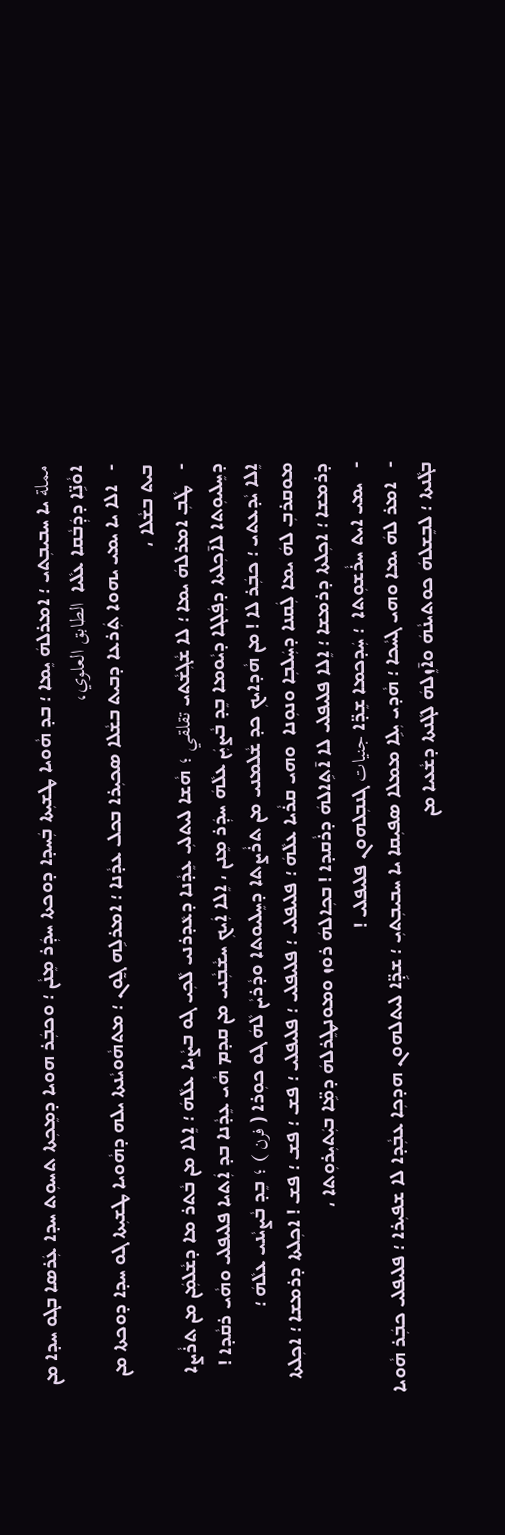مملة ܝܐ ܚܒܝܒܼܬܝ ؛ ܐܡܪܠܗܿ ܝܸܡܐ ؛ ܒܕ ܗܵܘܝܐ ܛܫܝܼܬܐ ܒܲܚܕܐ ܕܘܟܬܐ ܚܕܲܪ ܡܸܢܵܢ ؛ ܘܟܒܲܪ ܗܘܝܐ ܕܡܸܟܼܬܐ ܬܚܘܼܬ ܚܕܐ ܥܲܪܣܐ ܒܓܘ ܚܕܐ ܡܢ ܐܘܵܢܹ̈ܐ ܕܕܲܒܵܩܐ ܥܠܵܝܐ  الطابق العلوي،
-   ܐܠܐ ܝܐ ܝܡܝ ܝܗܘܐ ܬܲܪܥܐ ܕܒܝܬ ܒܫܵܠܐ ܣܟܝܼܪܐ ܒܟܠ ܥܕܵܢܐ ؛ ܐܡܪܠܹܗ ܓ̰ܘܢ ؛ ܡܬܗܵܘܝܵܢܬܐ ܝܠܗ ܕܗܵܘܝܐ ܛܫܝܼܬܐ ܓܘ ܚܕܐ ܕܘܟܬܐ ܡܢ ܒܝܬ ܒܫܵܠܐ ،
-   ܛܵܒܼ ܐܡܪܠܗܿ ܝܡܐ ؛ ܠܐ ܫܵܓܼܫܵܬܝ تقلقي ؛ ܗܵܫܐ ܠܝܬܠܝܼ ܥܸܕܵܢܐ ܕܥܵܕܪܢܝ ܠܵܟܼܝ ܓܘ ܒܨܵܝܐ ܥܠܵܗܿ ؛ ܐܸܠܐ ܡܢ ܒܵܬܪ ܡܐ ܕܫܵܠܡܲܢ ܡܢ ܬܪܵܨܐ ܕܚܸܠܝܘܼܬܐ ܠܐ̄ܟܼܠܬܐ ܕܦܲܠܓܐ ܕܝܵܘܡܐ ܒܸܕ ܒܵܨܝܲܢ ܥܠܵܗܿ ܚܕܲܪ ܡܸܢܢ ، ܐܸܠܐ ܐܲܝܟܼ ܚܫܵܒܼܵܢܝ ܡܢ ܩܕܡ ܗܵܝ ܥܸܕܵܢܐ ܒܕ ܐܲܬܝܐ ܦܠܝܦܠܝ ܘܗܵܝ ܪܩܵܕܐ !
ܐܸܠܐ ܝܵܕܥܬܝ ؛ ܟܒܲܪ ܠܐ ! ܡܢ ܗܵܕܐܝܟܼ ܟܕ ܫܵܠܡܢܝ ܡܢ ܬܪܵܨܬܐ ܕܚܸܠܝܘܬܐ ܘܕܵܪܝܵܢ ܠܵܗܿ ܓܘ ܟܘܼܪܐ ( فرن ) ؛ ܒܸܕ ܒܵܨܝܵܢܝ ܥܠܵܗܿ ؛
ܡܘܩܪܒܼ ܠܗܿ ܝܡܐ ܠܲܩܢܐ ܕܚܲܠܒܼܐ ܘܢܘܼܢܐ  ܘܗܝ ܩܪܵܝܐ ܥܠܵܗܿ ؛ ܦܠܝܦܠܝ ؛ ܦܠܝܦܠܝ ؛ ܦܠܝܦܠܝ ؛ ܦܫ ؛ ܦܫ ؛ ܦܫ ! ܐܟܼܠܬܐ ܕܪܡܫܐ ؛ ܐܟܼܠܬܐ ܕܪܡܫܐ ؛ ܐܟܼܠܬܐ ܕܪܡܫܐ ؛ ܐܸܠܐ ܦܠܝܦܠܝ ܠܐ ܐ̄ܬܹܐܠܗܿ ܕܪܵܩܕܐ ! ܒܟܼܐܠܗܿ ܪܘܙ ܘܡܘܢܛܸܪܠܗܿ ܕܡܹ̈ܐ ܒܝܲܬܝܼܪܘܼܬܐ ،
-   ܝܡܝ ܐܝܬ ܚܪܵܫܘܼܬܐ  ؛ ܚܲܕܟܡܐ ܫܸܕ̈ܐ جنيات ܓܢܒܼܠܗܘܢ ܦܠܝܦܠܝ !
-   ܐܡܪ ܠܗܿ ܝܡܐ ܘܗܝ ܓܚܵܟܐ ؛ ܗܵܕܝ ܝܼܠܹܐ ܡܡܠܐ ܣܦܝܼܩܐ ܝܐ ܚܒܝܒܼܬܝܼ ؛ ܫܕܹ̈ܐ ܠܝܬܠܗܘܢ ܗܕܟܼܐ ܥܒܼܵܕܐ ܠܐ ܫܦܝܼܪܐ ؛ ܦܠܝܦܠܝ ܟܒܲܪ ܗܵܘܝܐ ܒܓܵܢܬܐ ؛ ܠܒܸܫܠܗܿ ܟܘܬܝܢܵܗܿ ܘܐ̄ܙܸܠܗܿ ܠܓܵܢܬܐ ܕܫܵܥܝܐ ܡܢ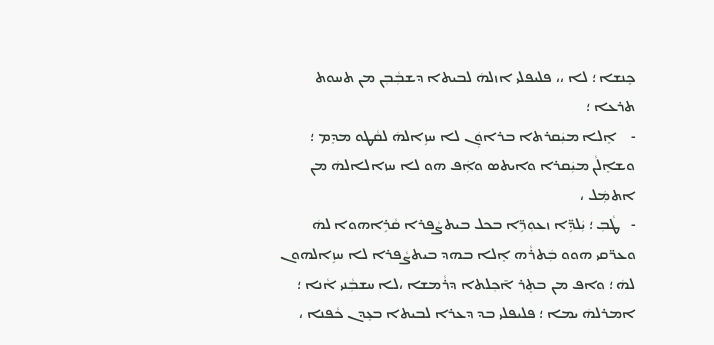ܟܸܢܫܐ ؛ ܠܐ ،، ܦܠܝܦܠܝ ܐܙܠܗܿ ܠܒܝܬܐ ܕܫܒܼܵܒܼܢ ܡܢ ܬܚܘܬ ܬܪܥܐ ؛
-    ܐܸܠܐ ܡܝܲܩܪܬܐ ܒܪܐܘܲܢ ܠܐ ܚܙܹܐܠܗܿ ܠܩܵܛܘ ܡܕܸܡ ؛ ܘܫܐܸܠܵܢ ܡܝܲܩܪܐ ܘܐܝܬܣ ܘܐܲܦ ܗܘ ܠܐ ܚܙܐܠܐܠܗܿ ܡܢ ܐܬܡܲܠ ،
-   ܛܵܒܼ ؛ ܝܲܠܕܹ̈ܐ ܙܥܘܼܪܹ̈ܐ ܒܟܠ ܒܝܬܨܵܦܪܐ ܩܵܪܹܐܗܘܐ ܠܗܿ ܘܥܪ̈ܩܝ ܗܘܘ ܒܲܬܪܵܗ ܐܸܠܐ ܒܗܕ ܒܝܬܨܵܦܪܐ ܠܐ ܚܙܹܐܠܗܘܢ ܠܗܿ ؛ ܘܐܦ ܡܢ ܒܬܸܪ ܐ̄ܟܼܠܬܐ ܕܪܵܡܫܐ ،ܠܐ ܚܫܒܼܵܢܝ ܐܵܢܐ ؛ ܐܡܪܠܗܿ ܝܡܐ ؛ ܦܠܝܦܠܝ ܒܕ ܕܥܪܐ ܠܒܝܬܐ ܒܥܸܕܢ ܟܵܦܢܐ ،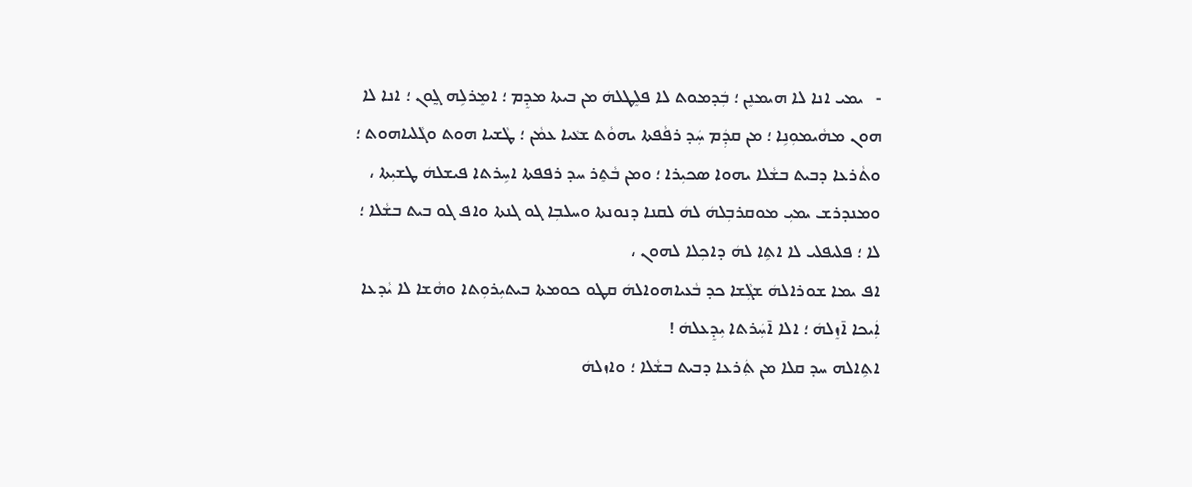-   ܝܡܝ ܐܢܐ ܠܐ ܗܝܡܢܸܢ ؛ ܒܲܕܡܘܬ ܠܐ ܦܠܸܛܠܗܿ ܡܢ ܒܝܬܐ ܡܕܸܡ ؛ ܐܡܸܪܠܹܗ ܓ̰ܘܢ ؛ ܐܢܐ ܠܐ ܗܘܢ ܡܗܵܝܡܘܼܢܹܐ ؛ ܡܢ ܩܕܲܡ ܚܲܕ ܪܦܵܦܬܐ ܝܗܘܵܬ ܫܥܵܝܐ ܥܡܵܢ ؛ ܛܵܫܝܐ ܗܘܬ ܘܓܵܠܝܐܗܘܬ ؛ ܘܬܵܪܥܐ ܕܒܝܬ ܒܫܵܠܐ ܝܗܘܐ ܣܟܝܼܪܐ ؛ ܘܡܢ ܒܵܬܸܪ ܚܕ ܪܦܦܬܐ ܐܚܹܪܬܐ ܦܝܫܠܗܿ ܛܫܝܼܬܐ ،
ܘܡܢܕܪܫ ܝܡܝܼ ܡܘܩܪܒܼܠܗܿ ܠܗܿ ܠܩܢܐ ܕܢܘܢܬܐ ܘܚܠܒܼܐ ܓܘ ܓܢܬܐ ܘܐܦ ܓܘ ܒܝܬ ܒܫܵܠܐ ؛ ܠܐ ؛ ܦܠܝܦܠܝ ܠܐ ܐܬܹܐ ܠܗܿ ܕܐܟܼܠܐ ܠܗܘܢ ،
ܐܦ ܝܡܐ ܫܘܪܐܠܗܿ ܫܓܼܵܫܐ ܟܕ ܒܵܥܝܐܗܘܐܠܗܿ ܩܛܘ ܟܘܡܬܐ ܒܝܬܝܼܪܘܼܬܐ ܘܗܵܫܐ ܠܐ ܝܵܕܥܐ ܐܲܝܟܐ ܐ̄ܙܸܠܗܿ ؛ ܐܠܐ ܐ̄ܚܲܪܬܐ ܝܼܕܸܥܠܗܿ !
ܐܬܹܐܠܗ ܚܕ ܩܠܐ ܡܢ ܬܲܪܥܐ ܕܒܝܬ ܒܫܵܠܐ ؛ ܘܐܙܠܗܿ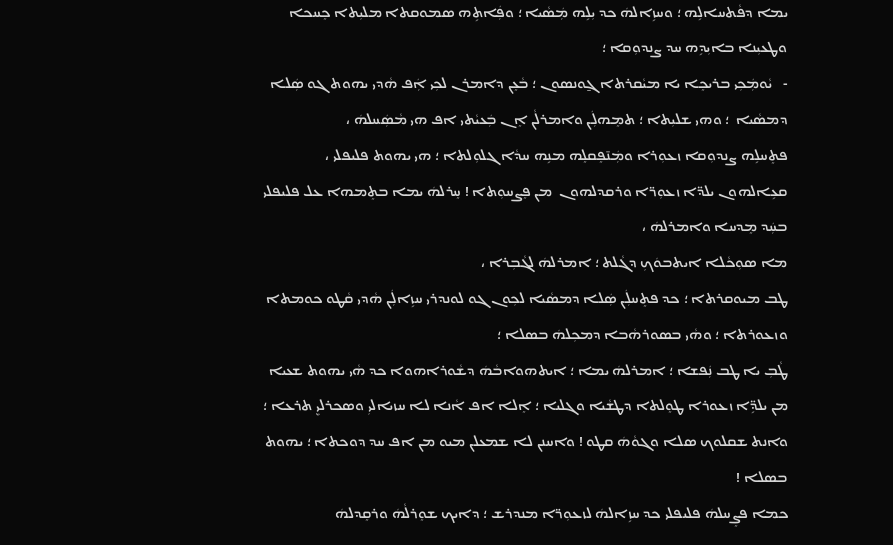ܝܡܐ ܕܦܵܬܚܐܠܹܗ ؛ ܘܚܙܹܐܠܗܿ ܟܕ ܝܼܠܹܗ ܡܲܣܵܝܐ ؛ ܘܦܲܐܬܹܗ ܣܡܘܩܬܐ ܡܠܝܼܬܐ ܟܸܚܟܐ ܘܛܥܝܼܢܐ ܒܐܝܼܕܹܗ ܚܕ ܨܢܕܘܼܩܐ ؛
-   ܝܵܘܡܲܟܼܝ ܒܪܝܟܸܐ ܝܐ ܡܝܵܩܪܬܐ ܓ̱ܘܢܣܘܢ ؛ ܒܵܥܸܢ ܕܐܡܪܢ ܠܟܼܝ ܐܲܦ ܗܵܕܝ ܝܗܘܬ ܓܘ ܣܲܠܐ ܕܡܣܵܝܐ  ؛ ܘܗܝ ܫܠܝܼܬܐ ؛ ܬܡܸܗܠܲܢ ܘܐܡܪܠܵܢ ܐܸܢ ܒܲܥܝܵܬܝ ܐܦ ܗܝ ܡܵܣܲܚܠܗܿ ،
ܦܬܸܚܠܹܗ ܨܢܕܘܼܩܐ ܙܥܘܼܪܐ ܘܡܲܢ̄ܦܸܩܠܸܗ ܡܢܹܗ ܚܕܵܐ ܓܠܘܼܠܬܐ ؛ ܗܝ ܝܗܘܬ ܦܠܝܦܠܝ ، ܩܥܹܐܠܗܘܢ ܝܠܕ̈ܐ ܙܥܘܼܪ̈ܐ ܘܪܩܕܠܗܘܢ  ܡܢ ܦܸܨܚܘܼܬܐ ! ܚܸܪܠܗܿ ܝܡܐ ܒܬܸܡܗܐ ܥܠ ܦܠܝܦܠܝ ܒܚܲܕ ܡܸܕܚܐ ܘܐܡܪܠܗܿ ،
ܡܐ ܣܘܼܟܵܠܐ ܐܝܬܒܘܿܟܼ ܕܓܵܠܬ ؛ ܐܡܪܠܗܿ ܠܓܵܒܼܪܐ ،
ܛܒ ܡܝܘܩܪܬܐ ؛ ܟܕ ܦܬܸܚܠܲܢ ܣܲܠܐ ܕܡܣܵܝܐ ܠܟܼܘܢ ܓܘ ܠܘܢܕܪܝ ܚܙܹܐܠܲܢ ܗܵܕܝ ܩܵܛܘ ܟܘܡܬܐ ܘܙܥܘܪܬܐ ؛ ܘܗܵܝ ܒܣܘܪܗܵܒܐ ܕܡܟܼܠܗܿ ܒܣܠܐ ؛
ܛܵܒܼ ܝܐ ܛܒ ܢܲܦܫܐ ؛ ܐܡܪܠܗܿ ܝܡܐ ؛ ܐܝܬܗܘܐܒܵܗܿ ܕܫܵܘܪܐܗܘܐ ܟܕ ܗܵܝ ܝܗܘܬ ܫܥܝܐ ܡܢ ܝܠܕܹ̈ܐ ܙܥܘܪܐ ܛܘܸܠܬܐ ܕܛܫܵܝܐ ܘܓܠܝܐ ؛ ܐܸܠܐ ܐܦ ܐܵܢܐ ܠܐ ܚܙܝܐܠܝܼ ܘܣܟܪܠܝܷ ܬܪܥܐ ؛ ܘܐܢܬ ܫܩܠܘܟ ܣܠܐ ܘܓܘܵܗܿ ܩܛܘ ! ܘܐܚܢܢ ܠܐ ܫܡܥܠܢ ܡܝܘ ܡܢ ܐܦ ܚܕ ܕܘܟܬܐ ؛ ܝܗܘܬ ܒܣܠܐ !
ܟܡܐ ܦܨܸܚܠܗܿ ܦܠܝܦܠܝ ܟܕ ܚܙܹܐܠܗܿ ܠܙܥܘܼܪ̈ܐ ܡܢܕܪܫ ؛ ܕܐܝܟ ܫܘܸܪܠܵܗܿ ܘܪܩܸܕܠܗܿ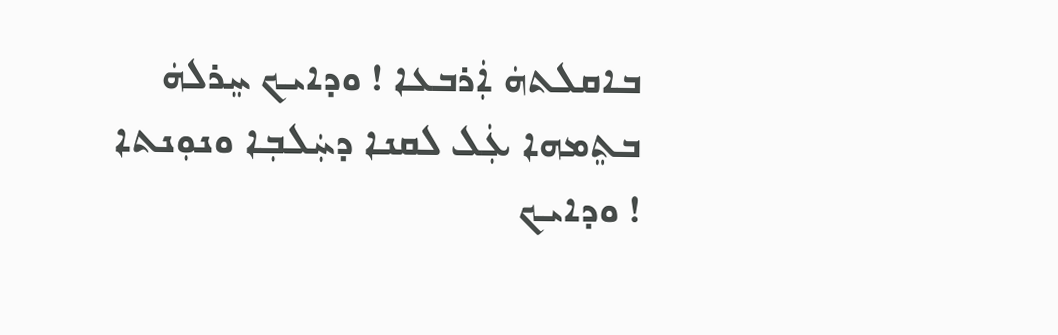ܒܐܩܠܬܗܿ ܐܲܪܒܥܐ ! ܘܕܐܝܟ ܚܸܪܠܗܿ ܒܬܸܡܗܐ ܥܲܠ ܠܩܢܐ ܕܚܲܠܒܼܐ ܘܢܘܼܢܬܐ ! ܘܕܐܝܟ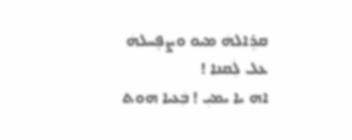ܩܪܹܐܠܗܿ ܡܝܘ ܘܨܦܸܚܠܗܿ ܥܠ ܠܲܩܢܐ !
ܐܗ ܝܐ ܝܡܝܼ ! ܒܲܥܝܐ ܗܘܬ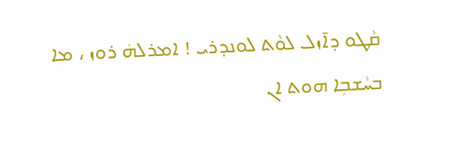ܩܵܛܘ ܕܐ̄ܙܠ ܠܘܵܬ ܠܘܢܕܪܝ ! ܐܡܪܠܗܿ ܪܘܙ ، ܡܐ ܒܚܵܫܒܼܐ ܗܘܬ ܐܢ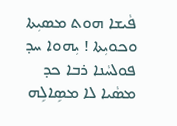ܦܵܝܫܐ ܗܘܬ ܡܣܝܼܬܐ ܘܟܘܝܼܬܐ ! ܝܼܗܘܐ ܚܕ ܦܘܠܚܵܢܐ ܪܒܐ ܟܕ ܡܣܵܝܐ ܠܐ ܡܣܹܐܠܹܗ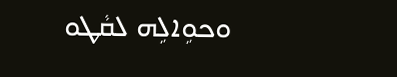ܘܟܘܹܐܠܹܗ ܠܩܵܛܘ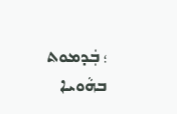؛ ܒܲܕܡܘܬ ܒܗܵܘܝܐ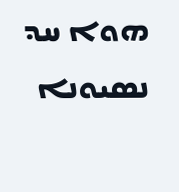ܗܘܐ ܚܕ ܢܣܝܘܢܐ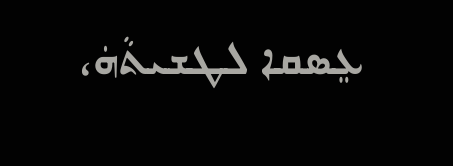ܥܸܣܩܐ ܠܛܫܝܬܵܗܿ،